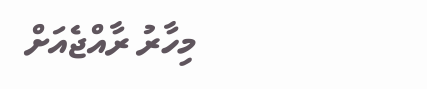މިހާރު ރާއްޖެއަށް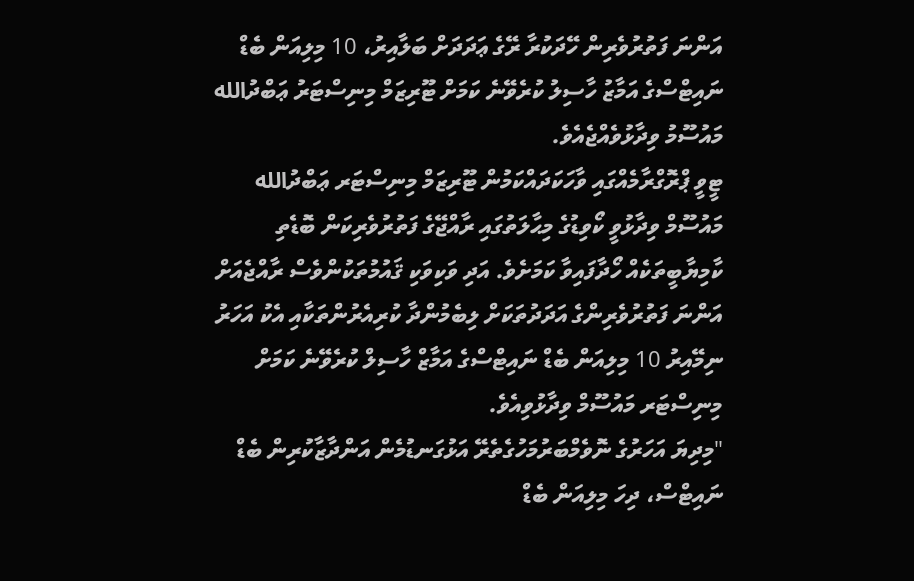އަންނަ ފަތުރުވެރިން ހޭދަކުރާ ރޭގެ ޢަދަދަށް ބަލާއިރު، 10 މިލިއަން ބެޑް ނައިޓްސްގެ އަމާޒު ހާސިލު ކުރެވޭނެ ކަމަށް ޓޫރިޒަމް މިނިސްޓަރު ޢަބްދުالله މައުސޫމު ވިދާޅުވެއްޖެއެވެ.
ޓީވީ ޕްރޮގްރާމެއްގައި ވާހަކަދައްކަމުން ޓޫރިޒަމް މިނިސްޓަރ ޢަބްދުالله މައުސޫމް ވިދާޅުވީ ކޯވިޑުގެ މިޙާލަތުގައި ރާއްޖޭގެ ފަތުރުވެރިކަން ބޮޑެތި ކާމިޔާބީތަކެއް ހޯދާފައިވާ ކަމަށެވެ. އަދި ވަކިވަކި ޤައުމުތަކުންވެސް ރާއްޖެއަށް އަންނަ ފަތުރުވެރިންގެ އަދަދުތަކަށް ލިބެމުންދާ ކުރިއެރުންތަކާއި އެކު އަހަރު ނިމޭއިރު 10 މިލިއަން ބެޑް ނައިޓްސްގެ އަމާޒް ހާސިލް ކުރެވޭނެ ކަމަށް މިނިސްޓަރ މައުސޫމް ވިދާޅުވިއެވެ.
"މިދިޔަ އަހަރުގެ ނޮވެމްބަރުމަހުގެތެރޭ އަޅުގަނޑުމެން އަންދާޒާކުރިން ބެޑް ނައިޓްސް، ދިހަ މިލިއަން ބެޑް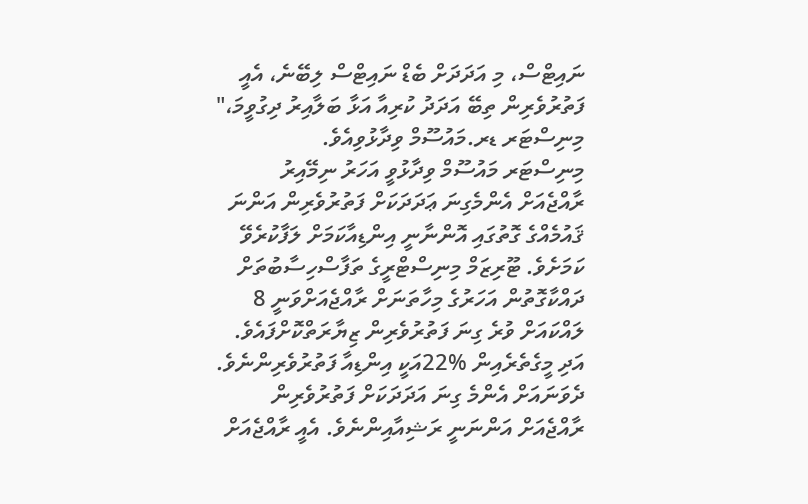ނައިޓްސް، މި އަދަދަށް ބެޑް ނައިޓްސް ލިބޭނެ، އެއީ ފަތުރުވެރިން ތިބޭ އަދަދު ކުރިއާ އަޅާ ބަލާއިރު ދިގުވީމަ،" މިނިސްޓަރ ޑރ.މައުސޫމް ވިދާޅުވިއެވެ.
މިނިސްޓަރ މައުސޫމް ވިދާޅުވީ އަހަރު ނިމޭއިރު ރާއްޖެއަށް އެންމެގިނަ ޢަދަދަކަށް ފަތުރުވެރިން އަންނަ ޤައުމެއްގެ ގޮތުގައި އޮންނާނީ އިންޑިއާކަމަށް ލަފާކުރެވޭ ކަމަށެވެ. ޓޫރިޒަމް މިނިސްޓްރީގެ ތަފާސްހިސާބުތަށް ދައްކާގޮތުން އަހަރުގެ މިހާތަނަށް ރާއްޖެއަށްވަނީ 8 ލައްކައަށް ވުރެ ގިނަ ފަތުރުވެރިން ޒިޔާރަތްކޮށްފައެވެ. އަދި މީގެތެރެއިން %22އަކީ އިންޑިއާ ފަތުރުވެރިންނެވެ. ދެވަނައަށް އެންމެ ގިނަ އަދަދަކަށް ފަތުރުވެރިން ރާއްޖެއަށް އަންނަނީ ރަޝިއާއިންނެވެ. އެއީ ރާއްޖެއަށް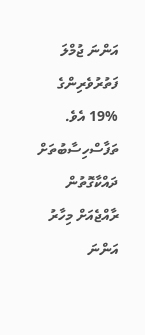އަންނަ ޖުމްލަ ފަތުރުވެރިންގެ %19 އެވެ.
ތަފާސްހިސާބުތަށް ދައްކާގޮތުން ރާއްޖެއަށް މިހާރު އަންނަ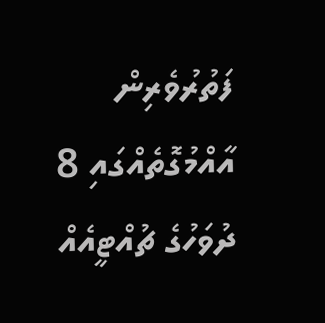ފަތުރުވެރިން އާއްމުގޮތެއްގައި 8 ދުވަހުގެ ޗުއްޓީއެއް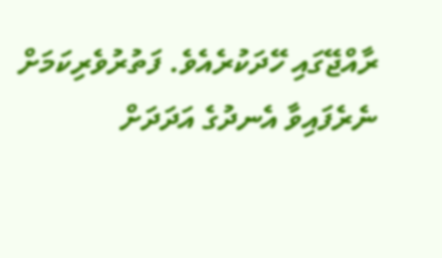ރާއްޖޭގައި ހޭދަކުރެއެވެ. ފަތުރުވެރިކަމަށް ނެރެފައިވާ އެނދުގެ އަދަދަށް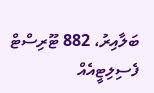ބަލާއިރު، 882 ޓޫރިސްޓް ފެސިލިޓީއެއް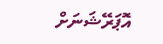އޮޕަރޭޝަނަށް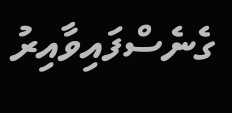ގެނެސްފައިވާއިރު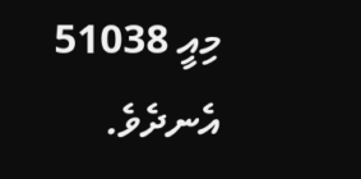މިއީ 51038 އެނދެވެ.